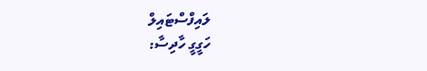ލައިފްސްޓައިލް
ހަގީގީ ހާދިސާ: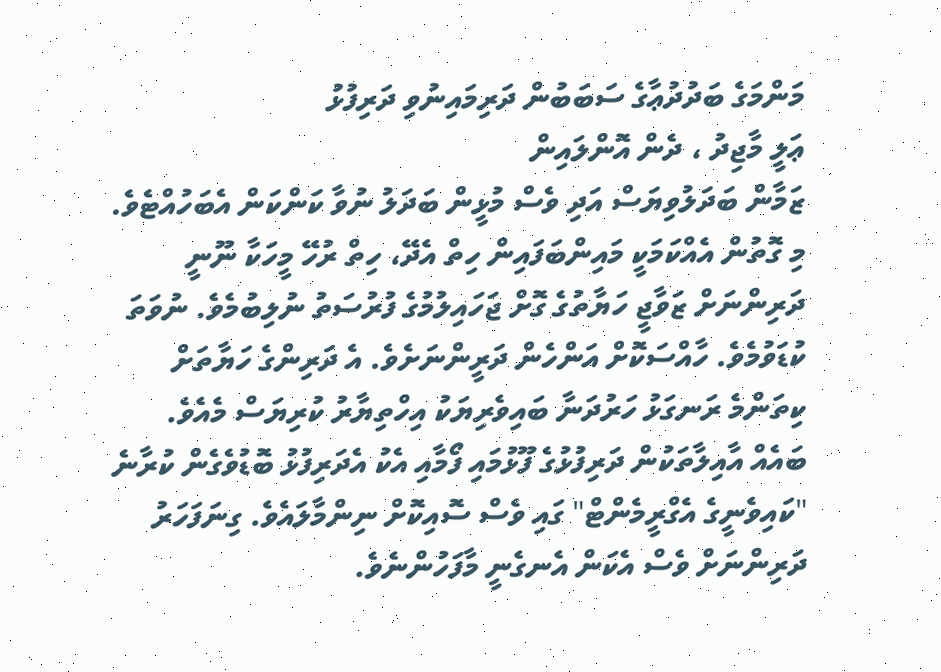މަންމަގެ ބަދުދުޢާގެ ސަބަބުން ދަރިމައިނުވި ދަރިފުޅު
ޢަލީ މާޖިދު ، ދެން އޮންލައިން
ޒަމާން ބަދަލުވިޔަސް އަދި ވެސް މުޅީން ބަދަލު ނުވާ ކަންކަން އެބަހުއްޓެވެ. މި ގޮތުން އެއްކަމަކީ މައިންބަފައިން ހިތް އެދޭ، ހިތް ރުހޭ މީހަކާ ނޫނީ ދަރިންނަށް ޒަވާޖީ ހަޔާތުގެ ގޮށް ޖަހައިލުމުގެ ފުރުސަތު ނުލިބުމެވެ. ނުވަތަ ކުޑަވުމެވެ. ހާއްސަކޮށް އަންހެން ދަރީންނަށެވެ. އެ ދަރިންގެ ހަޔާތަށް ކިތަންމެ ރަނގަޅު ހަރުދަނާ ބައިވެރިޔަކު އިހްތިޔާރު ކުރިޔަސް މެއެވެ.
ބައެއް އާއިލާތަކުން ދަރިފުޅުގެ ފޫޅުމައި ފޯމާއި އެކު އެދަރިފުޅު ބޮޑުވެގެން ކުރާނެ "ކައިވެނީގެ އެގްރީމެންޓް" ގައި ވެސް ސޮއިކޮށް ނިންމާލައެވެ. ގިނަފަހަރު ދަރިންނަށް ވެސް އެކަން އެނގެނީ މާފަހުންނެވެ.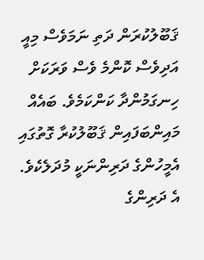ޤަބޫލުކުރަން ދަތި ނަމަވެސް މިއީ އަދިވެސް ކޮންމެ ވެސް ވަރަކަށް ހިނގަމުންދާ ކަންކަމެވެ. ބައެއް މައިންބަފައިން ޤަބޫލުކުރާ ގޮތުގައި އެމީހުންގެ ދަރިންނަކީ މުދަލެކެވެ. އެ ދަރިންގެ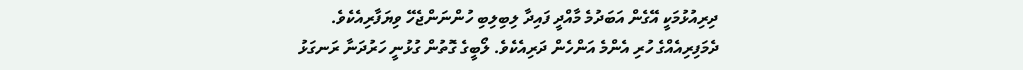ދިރިއުޅުމަކީ އޭގެން އަބަދުމެ މާއްދީ ފައިދާ ލިބިލިބި ހުންނަންޖެހޭ ވިޔަފާރިއެކެވެ.
ދެމަފިރިއެއްގެ ހުރި އެންމެ އަންހެން ދަރިއެކެވެ. ލޯބީގެ ގޮތުން ގުޅުނީ ހަރުދަނާ ރަނގަޅު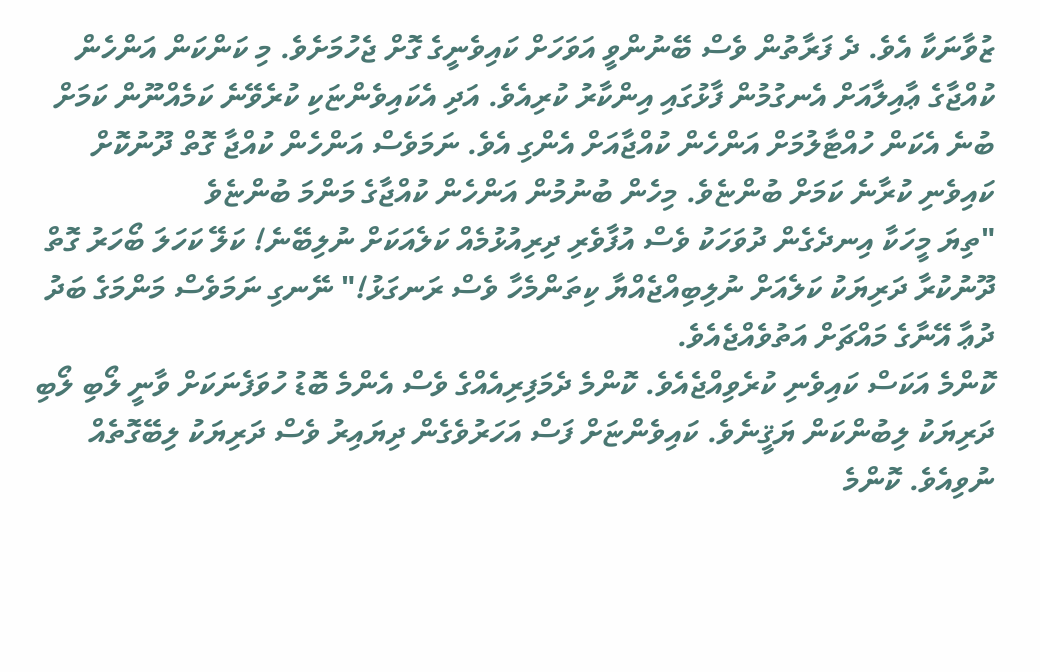ޒުވާނަކާ އެވެ. ދެ ފަރާތުން ވެސް ބޭނުންވީ އަވަހަށް ކައިވެނީގެ ގޮށް ޖެހުމަށެވެ. މި ކަންކަން އަންހެން ކުއްޖާގެ ޢާއިލާއަށް އެނގުމުން ފާޅުގައި އިންކާރު ކުރިއެވެ. އަދި އެކައިވެންޏަކި ކުރެވޭނެ ކަމެއްނޫން ކަމަށް ބުނެ އެކަން ހުއްޓާލުމަށް އަންހެން ކުއްޖާއަށް އެންގި އެވެ. ނަމަވެސް އަންހެން ކުއްޖާ ގޮތް ދޫނުކޮށް ކައިވެނި ކުރާނެ ކަމަށް ބުންޏެވެ. މިހެން ބުނުމުން އަންހެން ކުއްޖާގެ މަންމަ ބުންޏެވެ
"ތިޔަ މީހަކާ އިނދެގެން ދުވަހަކު ވެސް އުފާވެރި ދިރިއުޅުމެއް ކަލެއަކަށް ނުލިބޭނެ! ކަލޭ ކަހަލަ ބޯހަރު ގޮތް ދޫނުކުރާ ދަރިޔަކު ކަލެއަށް ނުލިބިއްޖެއްޔާ ކިތަންމެހާ ވެސް ރަނގަޅު!" ނޭނގި ނަމަވެސް މަންމަގެ ބަދު ދުޢާ އޭނާގެ މައްޗަށް އަތުވެއްޖެއެވެ.
ކޮންމެ އަކަސް ކައިވެނި ކުރެވިއްޖެއެވެ. ކޮންމެ ދެމަފިރިއެއްގެ ވެސް އެންމެ ބޮޑު ހުވަފެނަކަށް ވާނީ ލޯބި ލޯބި ދަރިޔަކު ލިބުންކަން ޔަޤީނެވެ. ކައިވެންޏަށް ފަސް އަހަރުވެގެން ދިޔައިރު ވެސް ދަރިޔަކު ލިބޭގޮތެއް ނުވިއެވެ. ކޮންމެ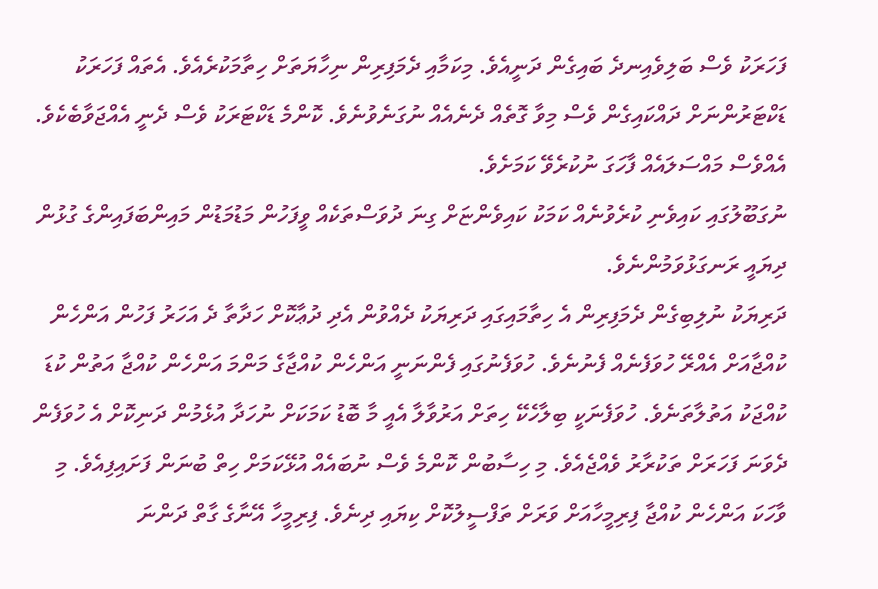ފަހަރަކު ވެސް ބަލިވެއިނދެ ބައިގެން ދަނީއެވެ. މިކަމާއި ދެމަފިރިން ނިހާޔަތަށް ހިތާމަކުރެއެވެ. އެތައް ފަހަރަކު ޑަކްޓަރުންނަށް ދައްކައިގެން ވެސް މިވާ ގޮތެއް ދެނެއެއް ނުގަނެވުނެވެ. ކޮންމެ ޑަކްޓަރަކު ވެސް ދެނީ އެއްޖަވާބެކެވެ. އެއްވެސް މައްސަލައެއް ފާހަގަ ނުކުރެވޭ ކަމަށެވެ.
ނުގަބޫލުގައި ކައިވެނި ކުރެވުނެއް ކަމަކު ކައިވެންޏަށް ގިނަ ދުވަސްތަކެއް ވީފަހުން މަޑުމަޑުން މައިންބަފައިންގެ ގުޅުން ދިޔައީ ރަނގަޅުވަމުންނެވެ.
ދަރިޔަކު ނުލިބިގެން ދެމަފިރިން އެ ހިތާމައިގައި ދަރިޔަކު ދެއްވުން އެދި ދުޢާކޮށް ހަދާތާ ދެ އަހަރު ފަހުން އަންހެން ކުއްޖާއަށް އެއްރޭ ހުވަފެނެއް ފެނުނެވެ. ހުވަފެނުގައި ފެންނަނީ އަންހެން ކުއްޖާގެ މަންމަ އަންހެން ކުއްޖާ އަތުން ކުޑަ ކުއްޖަކު އަތުލާތަނެވެ. ހުވަފެނަކީ ބިލާހެކޭ ހިތަށް އަރުވާލާ އެއީ މާ ބޮޑު ކަމަކަށް ނުހަދާ އުޅެމުން ދަނިކޮށް އެ ހުވަފެން ދެވަނަ ފަހަރަށް ތަކުރާރު ވެއްޖެއެވެ. މި ހިސާބުން ކޮންމެ ވެސް ނުބައެއް އުޅޭކަމަށް ހިތް ބުނަން ފަށައިފިއެވެ. މި ވާހަކަ އަންހެން ކުއްޖާ ފިރިމީހާއަށް ވަރަށް ތަފްސީލުކޮށް ކިޔައި ދިނެވެ. ފިރިމީހާ އޭނާގެ ގާތް ދަންނަ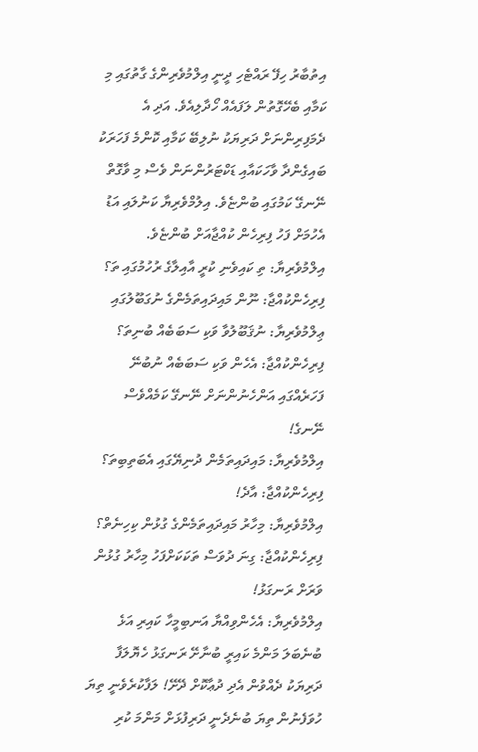އިތުބާރު ހިފޭ ރައްޓެހި ދީނީ އިލްމުވެރިންގެ ގާތުގައި މި ކަމާއި ބެހޭގޮތުން ލަފައެއް ހޯދާލިއެވެ. އަދި އެ ދެމަފިރިންނަށް ދަރިޔަކު ނުލިބޭ ކަމާއި ކޮންމެ ފަހަރަކު ބައިގެންދާ ވާހަކައާއި ޑަކްޓަރުންނަން ވެސް މި ވާގޮތް ނޭނގޭ ކަމުގައި ބުންޏެވެ. އިލުމްވެރިޔާ ކަނުލައި އަޑު އެހުމަށް ފަހު ފިރިހެން ކުއްޖާއަށް ބުންޏެވެ.
އިލްމުވެރިޔާ: ތި ކައިވެނި ކުރީ އާއިލާގެ ރުހުމުގައި ތަ؟
ފިރިހެންކުއްޖާ: ނޫން މައިދައިތަމެންގެ ނުގަބޫލުގައި
ޢިލްމުވެރިޔާ: ނުޤަބޫލުވާ ވަކި ސަބަބެއް ބުނިތަ؟
ފިރިހެންކުއްޖާ: އެހެން ވަކި ސަބަބެއް ނުބުނޭ ފަހަރެއްގައި އަންހެނުންނަށް ނޭނގޭ ކަމެއްވެސް ނޭނގެ!
އިލްމުވެރިޔާ: މައިދައިތަމެން ދުނިޔޭގައި އެބަތިބިތަ؟
ފިރިހެންކުއްޖާ: އާދެ!
އިލްމުވެރިޔާ: މިހާރު މައިދައިތަމެންގެ ގުޅުން ކިހިނެތް؟
ފިރިހެންކުއްޖާ: ގިނަ ދުވަސް ތަކަކަށްފަހު މިހާރު ގުޅުން ވަރަށް ރަނގަޅު!
އިލްމުވެރިޔާ: އެހެންވިއްޔާ އަނބިމީހާ ކައިރި އަޅެ ބުނެބަލަ މަންމެ ކައިރީ ބުނާށޭ ރަނގަޅު ހެޔޮލަފާ ދަރިޔަކު ދެއްވުން އެދި ދުޢާކޮށް ދޭށޭ! ލަފާކުރެވެނީ ތިޔަ ހުވަފެނުން ތިޔަ ބުނެދެނީ ދަރިފުޅަށް މަންމަ ކުރި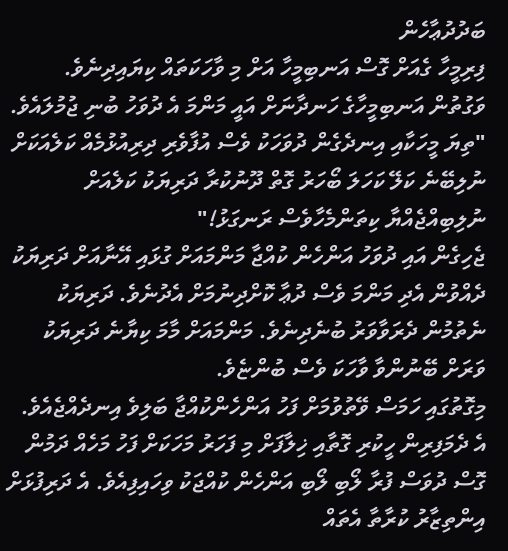ބަދުދުޢާހެން
ފިރިމީހާ ގެއަށް ގޮސް އަނބިމީހާ އަށް މި ވާހަކަތައް ކިޔައިދިނެވެ. ވަގުތުން އަނބިމީހާގެ ހަނދާނަށް އައީ މަންމަ އެ ދުވަހު ބުނި ޖުމުލައެވެ.
"ތިޔަ މީހަކާއި އިނދެގެން ދުވަހަކު ވެސް އުފާވެރި ދިރިއުޅުމެއް ކަލެއަކަށް ނުލިބޭނެ ކަލޭ ކަހަލަ ބޯހަރު ގޮތް ދޫނުކުރާ ދަރިޔަކު ކަލެއަށް ނުލިބިއްޖެއްޔާ ކިތަންމެހާވެސް ރަނގަޅު!"
ޖެހިގެން އައި ދުވަހު އަންހެން ކުއްޖާ މަންމައަށް ގުޅައި އޭނާއަށް ދަރިޔަކު ދެއްވުން އެދި މަންމަ ވެސް ދުޢާ ކޮށްދިނުމަށް އެދުނެވެ. ދަރިޔަކު ނެތުމުން ދެރަވާވަރު ބުނެދިނެވެ. މަންމައަށް މާމަ ކިޔާނެ ދަރިޔަކު ވަރަށް ބޭނުންވާ ވާހަކަ ވެސް ބުންޏެވެ.
މިގޮތުގައި ހަމަސް ވޭތުވުމަށް ފަހު އަންހެންކުއްޖާ ބަލިވެ އިނދެއްޖެއެވެ. އެ ދެމަފިރިން ހީކުރި ގޮތާއި ޚިލާފަށް މި ފަހަރު މަހަކަށް ފަހު މަހެއް ދަމުން ގޮސް ދުވަސް ފުރާ ލޯބި ލޯބި އަންހެން ކުއްޖަކު ވިހައިފިއެވެ. އެ ދަރިފުޅަށް އިންތިޒާރު ކުރާތާ އެތައް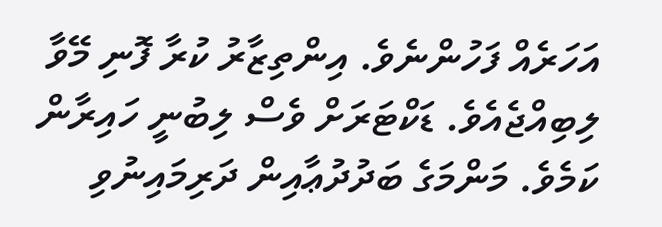އަހަރެއް ފަހުންނެވެ. އިންތިޒާރު ކުރާ ފޮނި މޭވާ ލިބިއްޖެއެވެ. ޑަކްޓަރަށް ވެސް ލިބުނީ ހައިރާން ކަމެވެ. މަންމަގެ ބަދުދުޢާއިން ދަރިމައިނުވި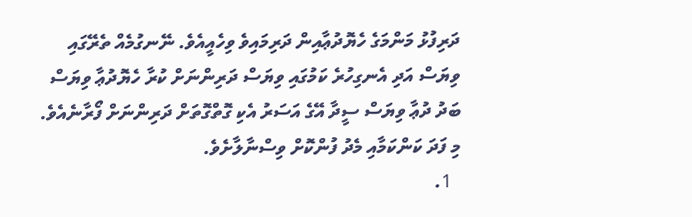ދަރިފުޅު މަންމަގެ ހެޔޮދުޢާއިން ދަރިމައިވެ ވިހެއީއެވެ. ނޭނގުމެއް ތެރޭގައި ވިޔަސް އަދި އެނގިހުރެ ކަމުގައި ވިޔަސް ދަރިންނަށް ކުރާ ހެޔޮދުޢާ ވިޔަސް ބަދު ދުޢާ ވިޔަސް ސީދާ އޭގެ އަސަރު އެކި ގޮތްގޮތަށް ދަރިންނަށް ފޯރާނެއެވެ. މި ފަދަ ކަންކަމާއި މެދު ފުންކޮށް ވިސްނާލާށެވެ.
  1.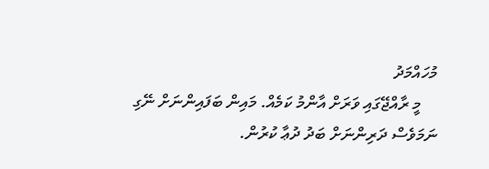މުހައްމަދު
    މީ ރާއްޖޭގައި ވަރަށް އާންމު ކަމެއް. މައިން ބަފައިންނަށް ނޭގި ނަމަވެސް ދަރިންނަށް ބަދު ދުޢާ ކުރުން.